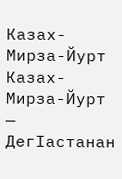Казах-Мирза-Йурт
Казах-Мирза-Йурт — ДегӀастанан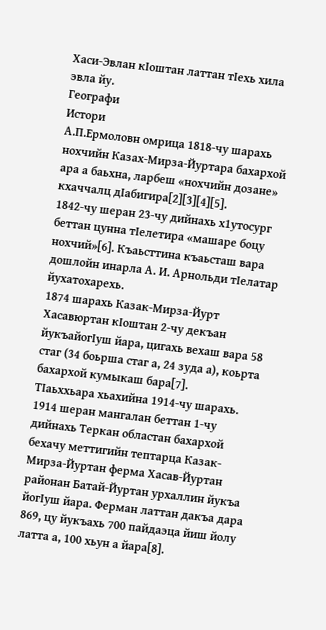Хаси-Эвлан кӀоштан латтан тӀехь хила эвла йу.
Географи
Истори
А.П.Ермоловн омрица 1818-чу шарахь нохчийн Казах-Мирза-Йуртара бахархой ара а баьхна, ларбеш «нохчийн дозане» кхаччалц дӀабигира[2][3][4][5].
1842-чу шеран 23-чу дийнахь х1утосург беттан цунна тӀелетира «машаре боцу нохчий»[6]. Къаьсттина къаьсташ вара дошлойн инарла А. И. Арнольди тӀелатар йухатохарехь.
1874 шарахь Казак-Мирза-Йурт Хасавюртан кӀоштан 2-чу декъан йукъайогӀуш йара, цигахь вехаш вара 58 стаг (34 боьрша стаг а, 24 зуда а), коьрта бахархой кумыкаш бара[7].
ТӀаьххьара хьахийна 1914-чу шарахь. 1914 шеран мангалан беттан 1-чу дийнахь Теркан областан бахархой бехачу меттигийн тептарца Казак-Мирза-Йуртан ферма Хасав-Йуртан районан Батай-Йуртан урхаллин йукъа йогӀуш йара. Ферман латтан дакъа дара 869, цу йукъахь 700 пайдаэца йиш йолу латта а, 100 хьун а йара[8].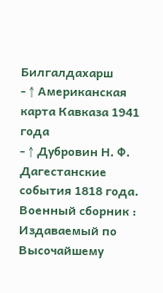Билгалдахарш
- ↑ Американская карта Кавказа 1941 года
- ↑ Дубровин Н. Ф. Дагестанские события 1818 года. Военный сборник : Издаваемый по Высочайшему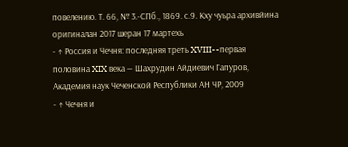повелению. Т. 66, № 3.-СПб., 1869. с.9. Кху чуьра архивйина оригиналан 2017 шеран 17 мартехь
- ↑ Россия и Чечня: последняя треть XVIII--первая половина XIX века — Шахрудин Айдиевич Гапуров, Академия наук Чеченской Республики АН ЧР, 2009
- ↑ Чечня и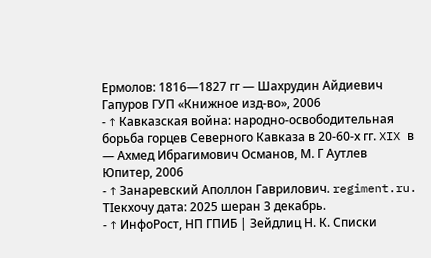Ермолов: 1816—1827 гг — Шахрудин Айдиевич Гапуров ГУП «Книжное изд-во», 2006
- ↑ Кавказская война: народно-освободительная борьба горцев Северного Кавказа в 20-60-х гг. XIX в — Ахмед Ибрагимович Османов, М. Г Аутлев Юпитер, 2006
- ↑ Занаревский Аполлон Гаврилович. regiment.ru. ТӀекхочу дата: 2025 шеран 3 декабрь.
- ↑ ИнфоРост, НП ГПИБ | Зейдлиц Н. К. Списки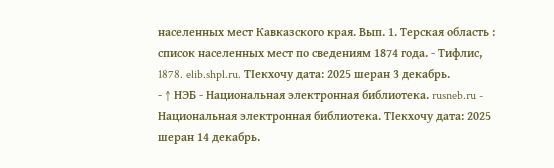населенных мест Кавказского края. Вып. 1. Терская область : список населенных мест по сведениям 1874 года. - Тифлис, 1878. elib.shpl.ru. ТӀекхочу дата: 2025 шеран 3 декабрь.
- ↑ НЭБ - Национальная электронная библиотека. rusneb.ru - Национальная электронная библиотека. ТӀекхочу дата: 2025 шеран 14 декабрь.